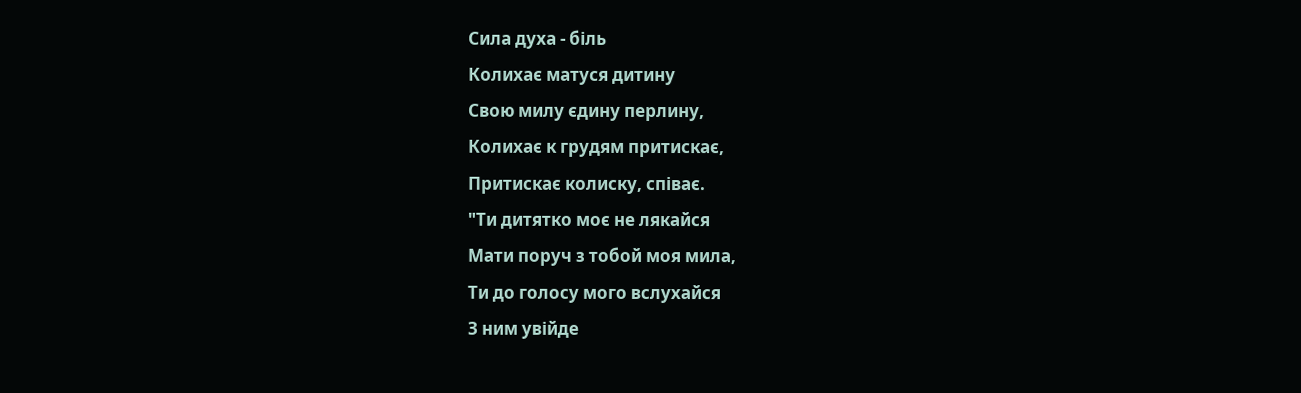Сила духа - біль
Колихає матуся дитину
Свою милу єдину перлину,
Колихає к грудям притискає,
Притискає колиску, співає.
"Ти дитятко моє не лякайся
Мати поруч з тобой моя мила,
Ти до голосу мого вслухайся
З ним увійде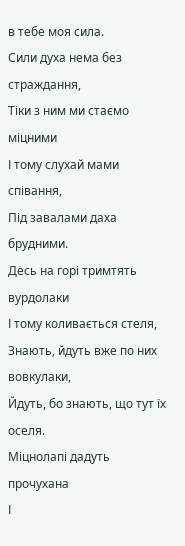в тебе моя сила.
Сили духа нема без страждання,
Тіки з ним ми стаємо міцними
І тому слухай мами співання,
Під завалами даха брудними.
Десь на горі тримтять вурдолаки
І тому коливається стеля,
Знають, йдуть вже по них вовкулаки,
Йдуть, бо знають, що тут їх оселя.
Міцнолапі дадуть прочухана
І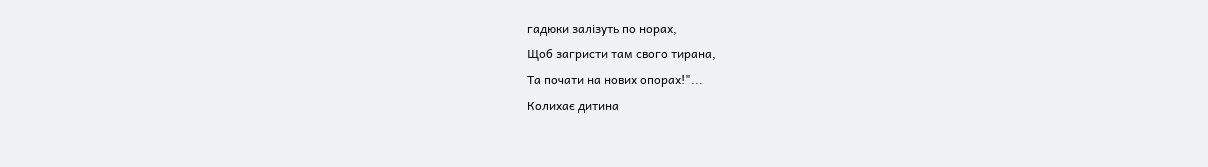гадюки залізуть по норах,
Щоб загристи там свого тирана,
Та почати на нових опорах!"...
Колихає дитина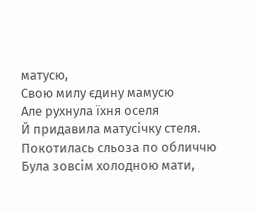матусю,
Свою милу єдину мамусю
Але рухнула їхня оселя
Й придавила матусічку стеля.
Покотилась сльоза по обличчю
Була зовсім холодною мати,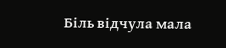Біль відчула мала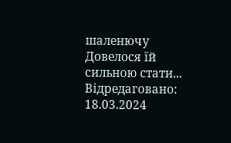шаленючу
Довелося їй сильною стати...
Відредаговано: 18.03.2024